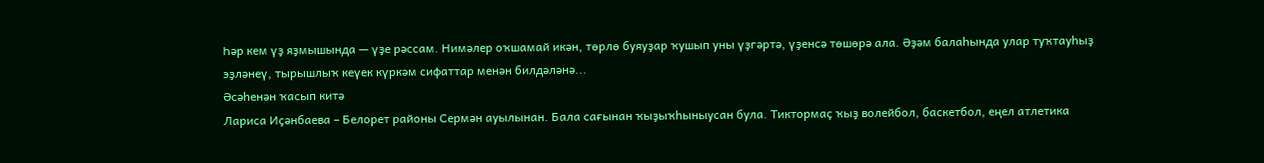Һәр кем үҙ яҙмышында — үҙе рәссам. Нимәлер оҡшамай икән, төрлө буяуҙар ҡушып уны үҙгәртә, үҙенсә төшөрә ала. Әҙәм балаһында улар туҡтауһыҙ эҙләнеү, тырышлыҡ кеүек күркәм сифаттар менән билдәләнә...
Әсәһенән ҡасып китә
Лариса Иҫәнбаева – Белорет районы Сермән ауылынан. Бала сағынан ҡыҙыҡһыныусан була. Тиктормаҫ ҡыҙ волейбол, баскетбол, еңел атлетика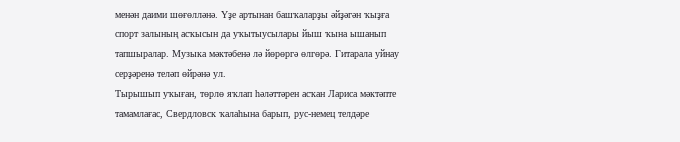менән даими шөғөлләнә. Үҙе артынан башҡаларҙы әйҙәгән ҡыҙға спорт залының асҡысын да уҡытыусылары йыш ҡына ышанып тапшыралар. Музыка мәктәбенә лә йөрөргә өлгөрә. Гитарала уйнау серҙәренә теләп өйрәнә ул.
Тырышып уҡыған, төрлө яҡлап һәләттәрен асҡан Лариса мәктәпте тамамлағас, Свердловск ҡалаһына барып, рус-немец телдәре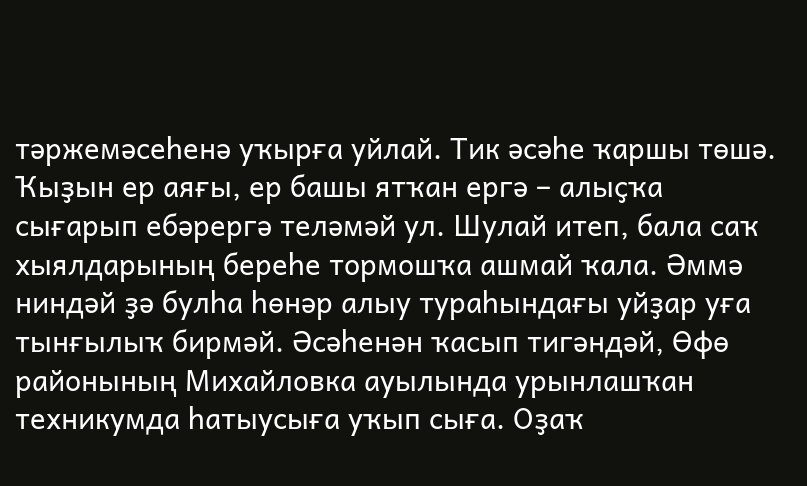тәржемәсеһенә уҡырға уйлай. Тик әсәһе ҡаршы төшә. Ҡыҙын ер аяғы, ер башы ятҡан ергә – алыҫҡа сығарып ебәрергә теләмәй ул. Шулай итеп, бала саҡ хыялдарының береһе тормошҡа ашмай ҡала. Әммә ниндәй ҙә булһа һөнәр алыу тураһындағы уйҙар уға тынғылыҡ бирмәй. Әсәһенән ҡасып тигәндәй, Өфө районының Михайловка ауылында урынлашҡан техникумда һатыусыға уҡып сыға. Оҙаҡ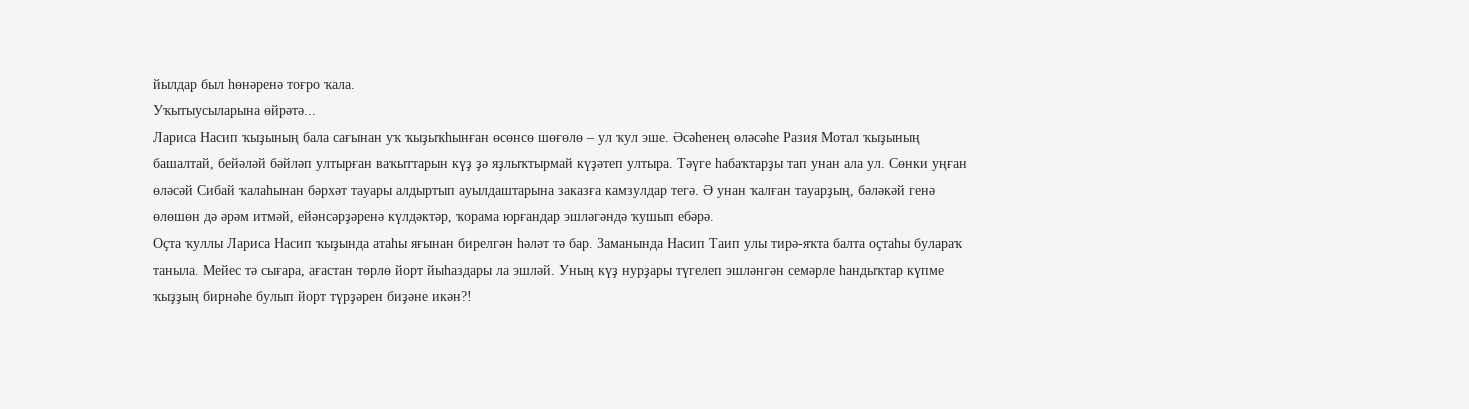йылдар был һөнәренә тоғро ҡала.
Уҡытыусыларына өйрәтә...
Лариса Насип ҡыҙының бала сағынан уҡ ҡыҙыҡһынған өсөнсө шөғөлө – ул ҡул эше. Әсәһенең өләсәһе Разия Мотал ҡыҙының башалтай, бейәләй бәйләп ултырған ваҡыттарын күҙ ҙә яҙлыҡтырмай күҙәтеп ултыра. Тәүге һабаҡтарҙы тап унан ала ул. Сөнки уңған өләсәй Сибай ҡалаһынан бәрхәт тауары алдыртып ауылдаштарына заказға камзулдар тегә. Ә унан ҡалған тауарҙың, бәләкәй генә өлөшөн дә әрәм итмәй, ейәнсәрҙәренә күлдәктәр, ҡорама юрғандар эшләгәндә ҡушып ебәрә.
Оҫта ҡуллы Лариса Насип ҡыҙында атаһы яғынан бирелгән һәләт тә бар. Заманында Насип Таип улы тирә-яҡта балта оҫтаһы булараҡ таныла. Мейес тә сығара, ағастан төрлө йорт йыһаздары ла эшләй. Уның күҙ нурҙары түгелеп эшләнгән семәрле һандыҡтар күпме ҡыҙҙың бирнәһе булып йорт түрҙәрен биҙәне икән?!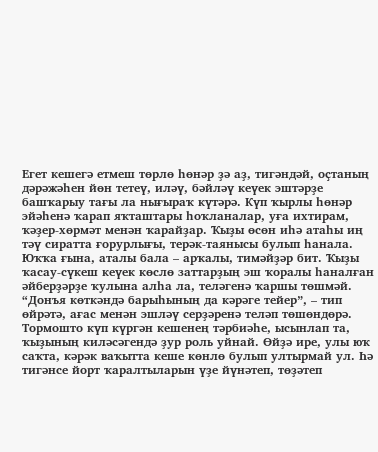Егет кешегә етмеш төрлө һөнәр ҙә аҙ, тигәндәй, оҫтаның дәрәжәһен йөн тетеү, иләү, бәйләү кеүек эштәрҙе башҡарыу тағы ла нығыраҡ күтәрә. Күп ҡырлы һөнәр эйәһенә ҡарап яҡташтары һоҡланалар, уға ихтирам, ҡәҙер-хөрмәт менән ҡарайҙар. Ҡыҙы өсөн иһә атаһы иң тәү сиратта ғорурлығы, терәк-таянысы булып һанала. Юҡҡа ғына, аталы бала – арҡалы, тимәйҙәр бит. Ҡыҙы ҡасау-сүкеш кеүек көслө заттарҙың эш ҡоралы һаналған әйберҙәрҙе ҡулына алһа ла, теләгенә ҡаршы төшмәй. “Донъя көткәндә барыһының да кәрәге тейер”, – тип өйрәтә, ағас менән эшләү серҙәренә теләп төшөндөрә.
Тормошто күп күргән кешенең тәрбиәһе, ысынлап та, ҡыҙының киләсәгендә ҙур роль уйнай. Өйҙә ире, улы юҡ саҡта, кәрәк ваҡытта кеше көнлө булып ултырмай ул. Һә тигәнсе йорт ҡаралтыларын үҙе йүнәтеп, төҙәтеп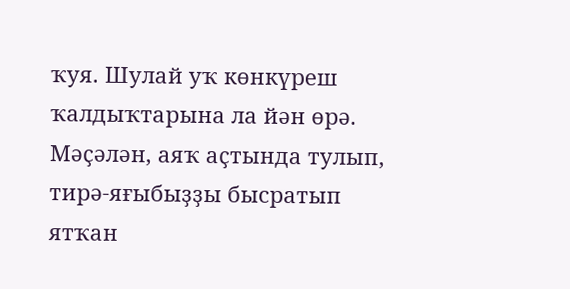ҡуя. Шулай уҡ көнкүреш ҡалдыҡтарына ла йән өрә. Мәҫәлән, аяҡ аҫтында тулып, тирә-яғыбыҙҙы бысратып ятҡан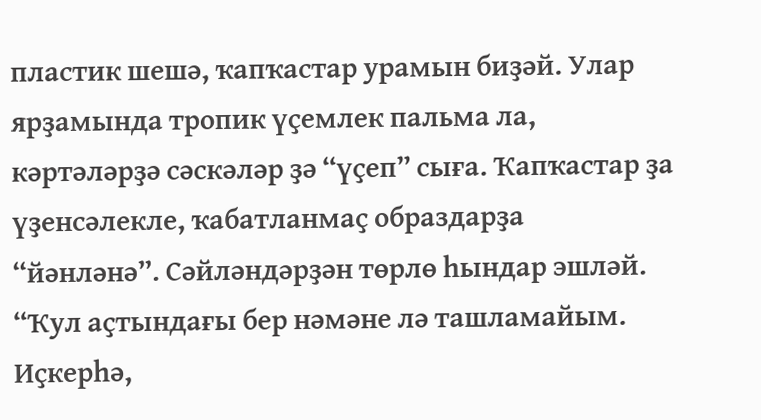пластик шешә, ҡапҡастар урамын биҙәй. Улар ярҙамында тропик үҫемлек пальма ла, кәртәләрҙә сәскәләр ҙә “үҫеп” сыға. Ҡапҡастар ҙа үҙенсәлекле, ҡабатланмаҫ образдарҙа “йәнләнә”. Сәйләндәрҙән төрлө һындар эшләй.
“Ҡул аҫтындағы бер нәмәне лә ташламайым. Иҫкерһә,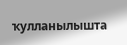ҡулланылышта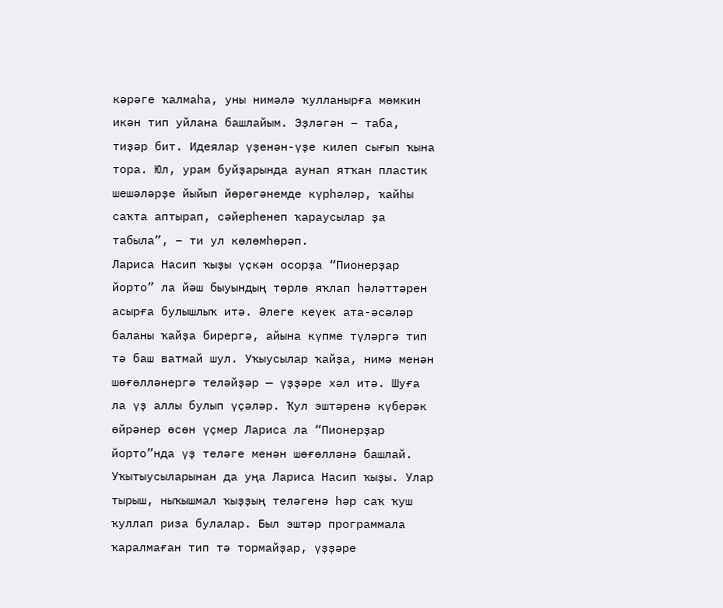кәрәге ҡалмаһа, уны нимәлә ҡулланырға мөмкин икән тип уйлана башлайым. Эҙләгән – таба, тиҙәр бит. Идеялар үҙенән-үҙе килеп сығып ҡына тора. Юл, урам буйҙарында аунап ятҡан пластик шешәләрҙе йыйып йөрөгәнемде күрһәләр, ҡайһы саҡта аптырап, сәйерһенеп ҡараусылар ҙа табыла”, – ти ул көлөмһөрәп.
Лариса Насип ҡыҙы үҫкән осорҙа “Пионерҙар йорто” ла йәш быуындың төрлө яҡлап һәләттәрен асырға булышлыҡ итә. Әлеге кеүек ата-әсәләр баланы ҡайҙа бирергә, айына күпме түләргә тип тә баш ватмай шул. Уҡыусылар ҡайҙа, нимә менән шөғөлләнергә теләйҙәр — үҙҙәре хәл итә. Шуға ла үҙ аллы булып үҫәләр. Ҡул эштәренә күберәк өйрәнер өсөн үҫмер Лариса ла “Пионерҙар йорто”нда үҙ теләге менән шөғөлләнә башлай. Уҡытыусыларынан да уңа Лариса Насип ҡыҙы. Улар тырыш, ныҡышмал ҡыҙҙың теләгенә һәр саҡ ҡуш ҡуллап риза булалар. Был эштәр программала ҡаралмаған тип тә тормайҙар, үҙҙәре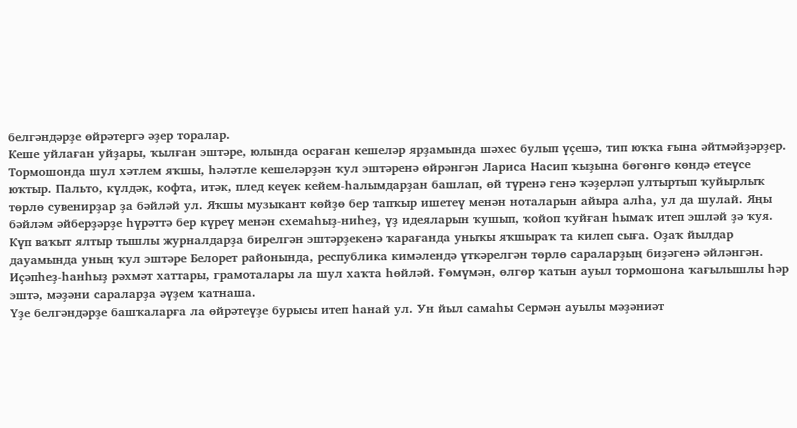белгәндәрҙе өйрәтергә әҙер торалар.
Кеше уйлаған уйҙары, ҡылған эштәре, юлында осраған кешеләр ярҙамында шәхес булып үҫешә, тип юҡҡа ғына әйтмәйҙәрҙер. Тормошонда шул хәтлем яҡшы, һәләтле кешеләрҙән ҡул эштәренә өйрәнгән Лариса Насип ҡыҙына бөгөнгө көндә етеүсе юҡтыр. Пальто, күлдәк, кофта, итәк, плед кеүек кейем-һалымдарҙан башлап, өй түренә генә ҡәҙерләп ултыртып ҡуйырлыҡ төрлө сувенирҙар ҙа бәйләй ул. Яҡшы музыкант көйҙө бер тапҡыр ишетеү менән ноталарын айыра алһа, ул да шулай. Яңы бәйләм әйберҙәрҙе һүрәттә бер күреү менән схемаһыҙ-ниһеҙ, үҙ идеяларын ҡушып, ҡойоп ҡуйған һымаҡ итеп эшләй ҙә ҡуя. Күп ваҡыт ялтыр тышлы журналдарҙа бирелгән эштәрҙекенә ҡарағанда уныҡы яҡшыраҡ та килеп сыға. Оҙаҡ йылдар дауамында уның ҡул эштәре Белорет районында, республика кимәлендә үткәрелгән төрлө сараларҙың биҙәгенә әйләнгән. Иҫәпһеҙ-һанһыҙ рәхмәт хаттары, грамоталары ла шул хаҡта һөйләй. Ғөмүмән, өлгөр ҡатын ауыл тормошона ҡағылышлы һәр эштә, мәҙәни сараларҙа әүҙем ҡатнаша.
Үҙе белгәндәрҙе башҡаларға ла өйрәтеүҙе бурысы итеп һанай ул. Ун йыл самаһы Сермән ауылы мәҙәниәт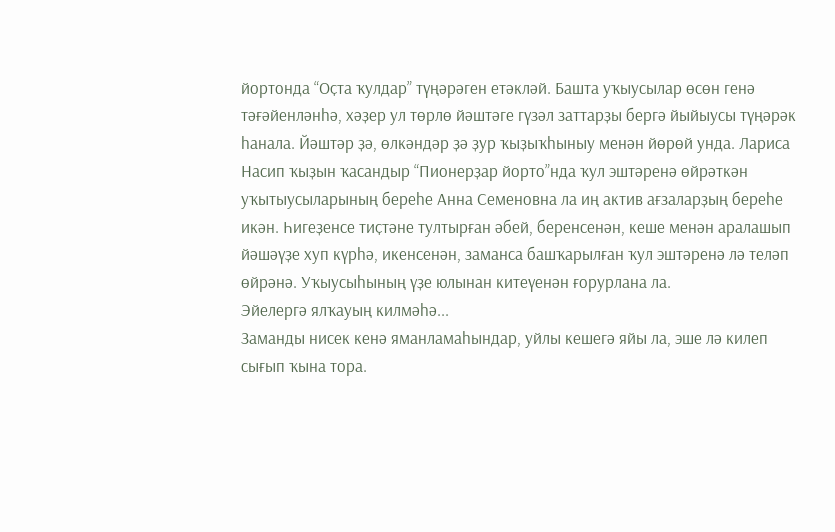йортонда “Оҫта ҡулдар” түңәрәген етәкләй. Башта уҡыусылар өсөн генә тәғәйенләнһә, хәҙер ул төрлө йәштәге гүзәл заттарҙы бергә йыйыусы түңәрәк һанала. Йәштәр ҙә, өлкәндәр ҙә ҙур ҡыҙыҡһыныу менән йөрөй унда. Лариса Насип ҡыҙын ҡасандыр “Пионерҙар йорто”нда ҡул эштәренә өйрәткән уҡытыусыларының береһе Анна Семеновна ла иң актив ағзаларҙың береһе икән. Һигеҙенсе тиҫтәне тултырған әбей, беренсенән, кеше менән аралашып йәшәүҙе хуп күрһә, икенсенән, заманса башҡарылған ҡул эштәренә лә теләп өйрәнә. Уҡыусыһының үҙе юлынан китеүенән ғорурлана ла.
Эйелергә ялҡауың килмәһә...
Заманды нисек кенә яманламаһындар, уйлы кешегә яйы ла, эше лә килеп сығып ҡына тора.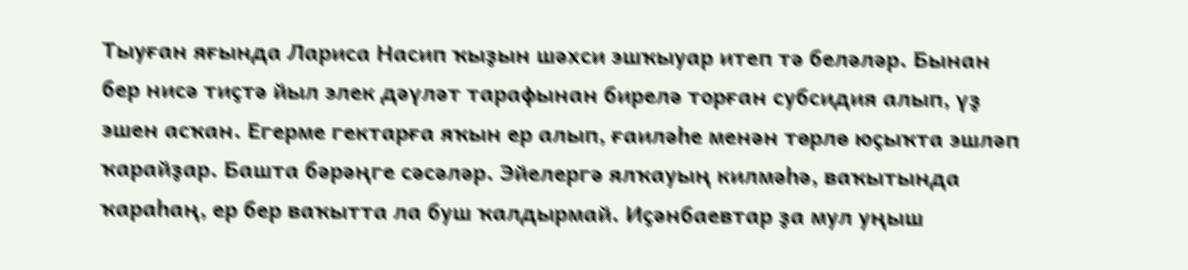Тыуған яғында Лариса Насип ҡыҙын шәхси эшҡыуар итеп тә беләләр. Бынан бер нисә тиҫтә йыл элек дәүләт тарафынан бирелә торған субсидия алып, үҙ эшен асҡан. Егерме гектарға яҡын ер алып, ғаиләһе менән төрлө юҫыҡта эшләп ҡарайҙар. Башта бәрәңге сәсәләр. Эйелергә ялҡауың килмәһә, ваҡытында ҡараһаң, ер бер ваҡытта ла буш ҡалдырмай. Иҫәнбаевтар ҙа мул уңыш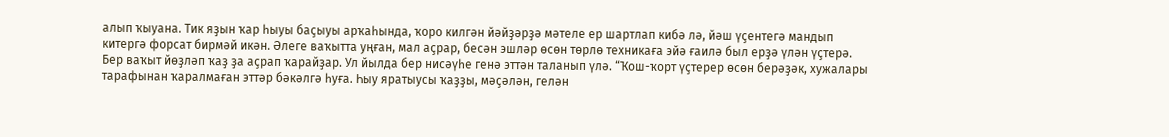алып ҡыуана. Тик яҙын ҡар һыуы баҫыуы арҡаһында, ҡоро килгән йәйҙәрҙә мәтеле ер шартлап кибә лә, йәш үҫентегә мандып китергә форсат бирмәй икән. Әлеге ваҡытта уңған, мал аҫрар, бесән эшләр өсөн төрлө техникаға эйә ғаилә был ерҙә үлән үҫтерә.
Бер ваҡыт йөҙләп ҡаҙ ҙа аҫрап ҡарайҙар. Ул йылда бер нисәүһе генә эттән таланып үлә. “Ҡош-ҡорт үҫтерер өсөн берәҙәк, хужалары тарафынан ҡаралмаған эттәр бәкәлгә һуға. Һыу яратыусы ҡаҙҙы, мәҫәлән, гелән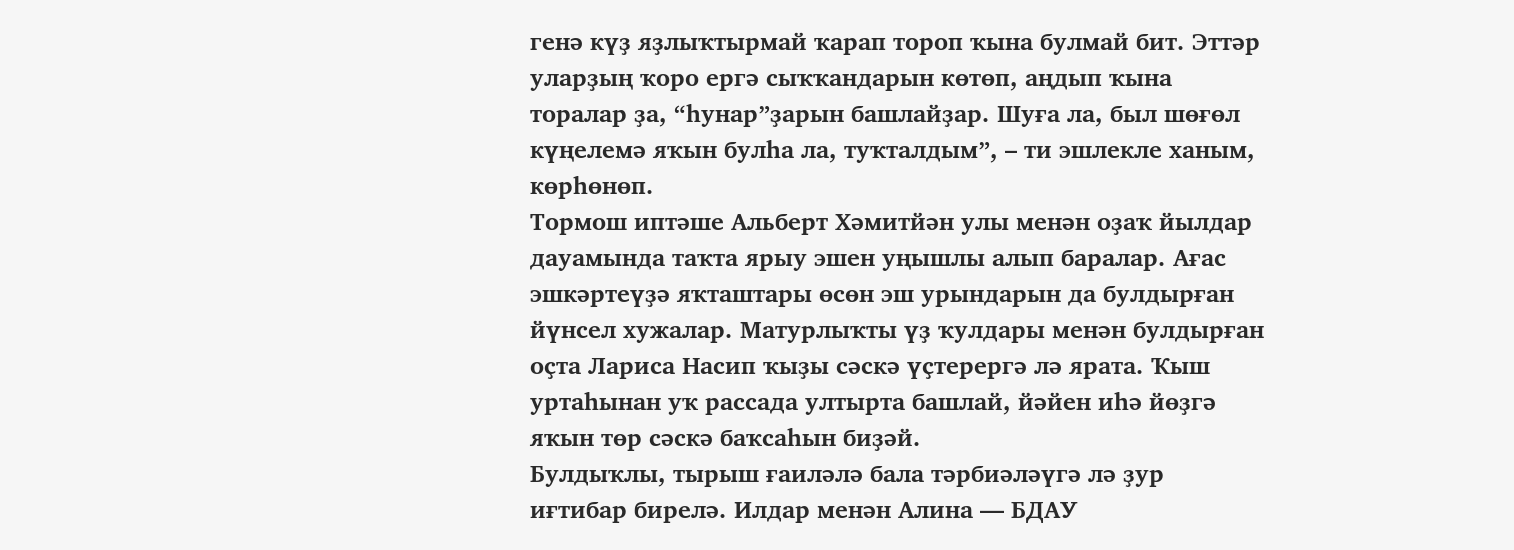генә күҙ яҙлыҡтырмай ҡарап тороп ҡына булмай бит. Эттәр уларҙың ҡоро ергә сыҡҡандарын көтөп, аңдып ҡына торалар ҙа, “һунар”ҙарын башлайҙар. Шуға ла, был шөғөл күңелемә яҡын булһа ла, туҡталдым”, – ти эшлекле ханым, көрһөнөп.
Тормош иптәше Альберт Хәмитйән улы менән оҙаҡ йылдар дауамында таҡта ярыу эшен уңышлы алып баралар. Ағас эшкәртеүҙә яҡташтары өсөн эш урындарын да булдырған йүнсел хужалар. Матурлыҡты үҙ ҡулдары менән булдырған оҫта Лариса Насип ҡыҙы сәскә үҫтерергә лә ярата. Ҡыш уртаһынан уҡ рассада ултырта башлай, йәйен иһә йөҙгә яҡын төр сәскә баҡсаһын биҙәй.
Булдыҡлы, тырыш ғаиләлә бала тәрбиәләүгә лә ҙур иғтибар бирелә. Илдар менән Алина — БДАУ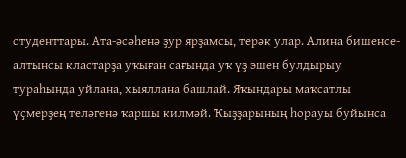студенттары. Ата-әсәһенә ҙур ярҙамсы, терәк улар. Алина бишенсе-алтынсы кластарҙа уҡыған сағында уҡ үҙ эшен булдырыу тураһында уйлана, хыяллана башлай. Яҡындары маҡсатлы үҫмерҙең теләгенә ҡаршы килмәй. Ҡыҙҙарының һорауы буйынса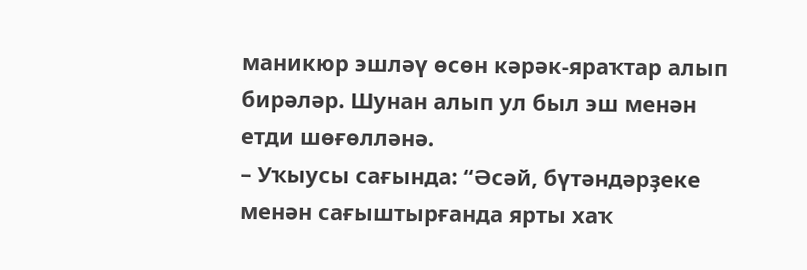маникюр эшләү өсөн кәрәк-яраҡтар алып бирәләр. Шунан алып ул был эш менән етди шөғөлләнә.
– Уҡыусы сағында: “Әсәй, бүтәндәрҙеке менән сағыштырғанда ярты хаҡ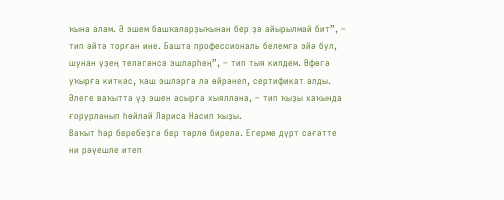ҡына алам. Ә эшем башҡаларҙыҡынан бер ҙә айырылмай бит”, – тип әйтә торған ине. Башта профессиональ белемгә эйә бул, шунан үҙең теләгәнсә эшләрһең”, – тип тыя килдем. Өфөгә уҡырға киткәс, ҡаш эшләргә лә өйрәнеп, сертификат алды. Әлеге ваҡытта үҙ эшен асырға хыяллана, – тип ҡыҙы хаҡында ғорурланып һөйләй Лариса Насип ҡыҙы.
Ваҡыт һәр беребеҙгә бер төрлө бирелә. Егерме дүрт сәғәтте ни рәүешле итеп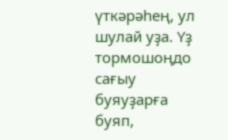үткәрәһең, ул шулай уҙа. Үҙ тормошоңдо сағыу буяуҙарға буяп,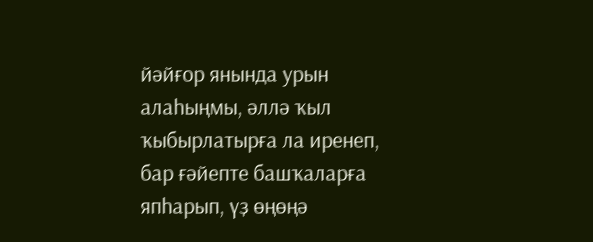йәйғор янында урын алаһыңмы, әллә ҡыл ҡыбырлатырға ла иренеп, бар ғәйепте башҡаларға япһарып, үҙ өңөңә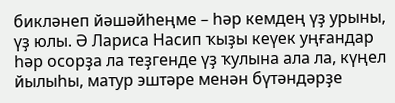бикләнеп йәшәйһеңме – һәр кемдең үҙ урыны, үҙ юлы. Ә Лариса Насип ҡыҙы кеүек уңғандар һәр осорҙа ла теҙгенде үҙ ҡулына ала ла, күңел йылыһы, матур эштәре менән бүтәндәрҙе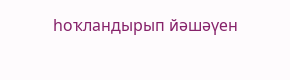һоҡландырып йәшәүен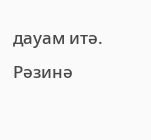дауам итә.
Рәзинә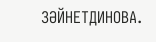ЗӘЙНЕТДИНОВА.